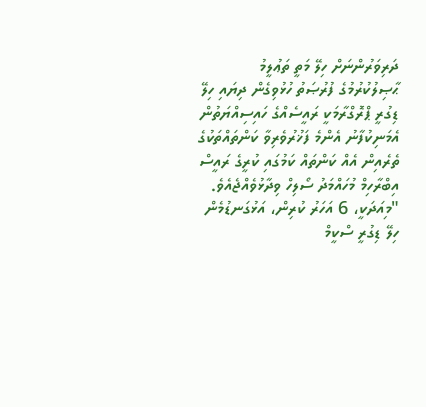ދަރިވަރުންނަށް ހިލޭ މަތީ ތަޢުލީމު ޙާޞިލުކުރުމުގެ ފުރުޞަތު ހުޅުވިގެން ދިޔައި ހިލޭ ޑިގުރީ ޕްރޮގްރާމަކީ ރައީސެއްގެ ހައިސިއްޔަތުން އެމަނިކުފާނު އެންމެ ފަޚުރުވެރިވާ ކަންތައްތަކުގެ ތެރެއިން އެއް ކަންތައް ކަމުގައި ކުރީގެ ރައީސް އިބްރާހިމް މުހައްމަދު ސޯލިހް ވިދާޅުވެއްޖެއެވެ.
"މިއަދަކީ، 6 އަހަރު ކުރިން، އަޅުގަނޑުމެން ހިލޭ ޑިގުރީ ސްކީމް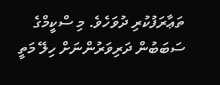ތަޢާރަފުކުރި ދުވަހެވެ. މި ސްކީމްގެ ސަބަބުން ދަރިވަރުންނަށް ހިލޭ މަތީ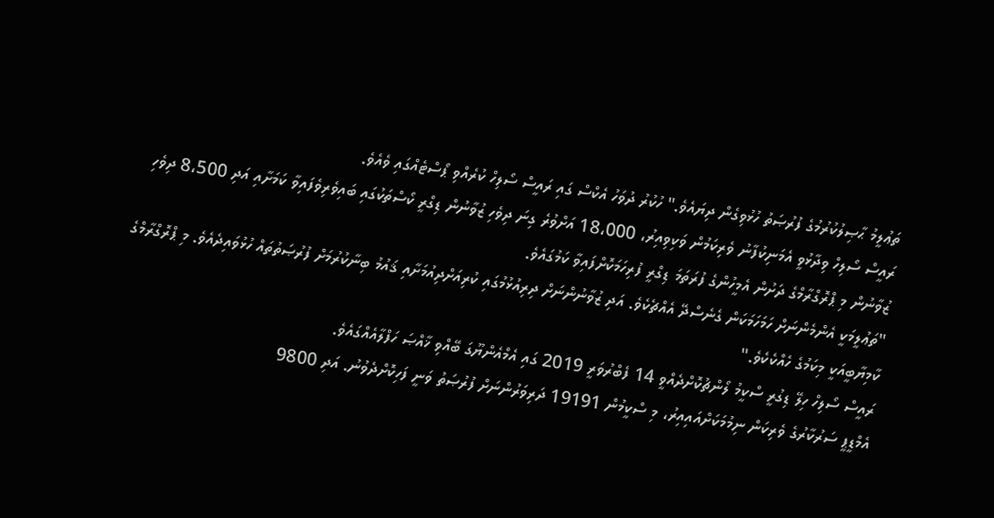ތަޢުލީމު ޙާޞިލުކުރުމުގެ ފުރުޞަތު ހުޅުވިގެން ދިޔައެވެ." ހުކުރު ދުވަހު އެކްސް ގައި ރައީސް ސޯލިހް ކުރެއްވި ޕޯސްޓެއްގައި ވެއެވެ.
ރައީސް ސޯލިހް ވިދާޅުވީ އެމަނިކުފާނު ވެރިކަމުން ވަކިވިއިރު، 18،000 އަށްވުރެ ގިނަ ދިވެހި ޒުވާނުން ޑިގްރީ ކޯސްތަކުގައި ބައިވެރިވެފައިވާ ކަމަށާއި އަދި 8،500 ދިވެހި ޒުވާނުން މި ޕްރޮގްރާމްގެ ދަށުން އެމީހުންގެ ފުރަތަމަ ޑިގްރީ ފުރިހަމަކޮށްފައިވާ ކަމުގައެވެ.
"ތަޢުލީމަކީ އެންމެންނަށް ހަމަހަމަކަން ގެނެސްދޭ އެއްޗެކެވެ. އަދި ޒުވާނުންނަށް ދިރިއުޅުމުގައި ކުރިއަށްދިއުމަށާއި ޤައުމު ބިނާކުރުމަށް ފުރުޞަތުތައް ހުޅުވައިދެއެވެ. މި ޕްރޮގްރާމްގެ ކާމިޔާބީއަކީ މިކަމުގެ ހެއްކެކެވެ."
ރައީސް ސޯލިހް ހިލޭ ޑިގުރީ ސްކީމު ލޯންޗުކޮށްދެއްވީ 14 ފެބްރުވަރީ 2019 ގައި އެމްއެންޔޫގަ ބޭއްވި ޚާއްޞަ ހަފްލާއެއްގައެވެ.
އެމްޑީޕީ ސަރުކާރުގެ ވެރިކަން ނިމުމަކަށްއައިއިރު، މި ސްކީމުން 19191 ދަރިވަރުންނަށް ފުރުޞަތު ވަނީ ފަހިކޮށްދެވުނު. އަދި 9800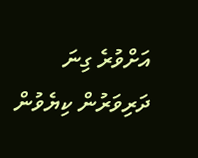އަށްވުރެ ގިނަ ދަރިވަރުން ކިޔެވުން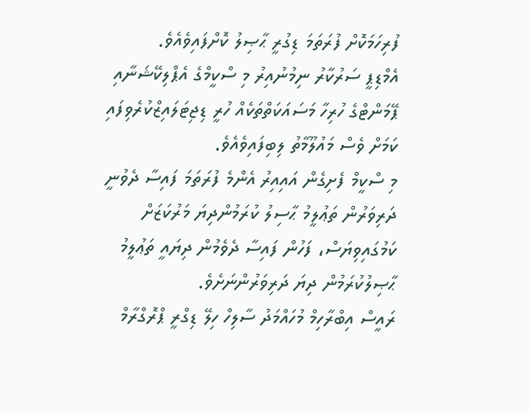ފުރިހަމަކޮށް ފުރަތަމަ ޑިގުރީ ޙާޞިލު ކޮށްފައިވެއެވެ.
އެމްޑިޕީ ސަރުކާރު ނިމުނުއިރު މި ސްކީމްގެ އެޕްލިކޭޝަނާއި ޕޭމަންޓްގެ ހުރިހާ މަސައަކަތްތަކެއް ހުރީ ޑިޖިޓަލައިޒްކުރެވިފައި ކަމަށް ވެސް މައުލޫމާތު ލިބިފައިވެއެވެ.
މި ސްކީމް ފެށިގެން އައިއިރު އެންމެ ފުރަތަމަ ފައިސާ ދެވުނީ ދަރިވަރުން ތަޢުލީމު ޙާސިލު ކުރަމުންދިޔަ މަރުކަޒަށް ކަމުގައިވިޔަސް، ފަހުން ފައިސާ ދެވެމުން ދިޔައީ ތަޢުލީމު ޙާޞިލުކުރަމުން ދިޔަ ދަރިވަރުންނަށެވެ.
ރައީސް އިބްރާހިމް މުހައްމަދު ސާލިހް ހިލޭ ޑިގްރީ ޕްރޮގްރާމް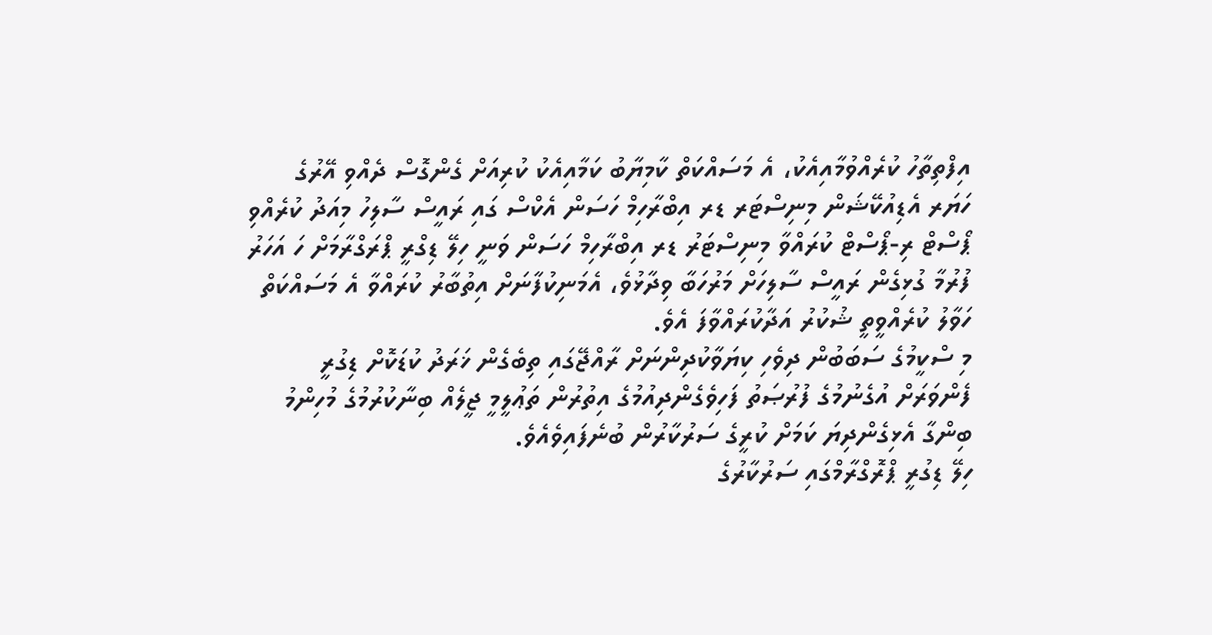އިފްތިތާހު ކުރެއްވުމާއިއެކު، އެ މަސައްކަތް ކާމިޔާބު ކަމާއިއެކު ކުރިއަށް ގެންގޮސް ދެއްވި އޭރުގެ ހަޔަރ އެޑިއުކޭޝަން މިނިސްޓަރ ޑރ އިބްރާހިމް ހަސަން އެކްސް ގައި ރައީސް ސާލިހު މިއަދު ކުރެއްވި ޕޯސްޓް ރި-ޕޯސްޓް ކުރައްވާ މިނިސްޓަރު ޑރ އިބްރާހިމް ހަސަން ވަނީ ހިލޭ ޑިގްރީ ޕްރަގްރާމަށް ހަ އަހަރު ފުރުމާ ގުޅިގެން ރައީސް ސާލިހަށް މަރުހަބާ ވިދާޅުވެ، އެމަނިކުފާނަށް އިތުބާރު ކުރައްވާ އެ މަސައްކަތް ހަވާލު ކުރެއްވީތީ ޝުކުރު އަދާކުރައްވާފަ އެވެ.
މި ސްކީމުގެ ސަބަބުން ދިވެހި ކިޔަވާކުދިންނަށް ރާއްޖޭގައި ތިބެގެން ޚަރަދު ކުޑަކޮށް ޑިގުރީ ފެންވަރަށް އުގެނުމުގެ ފުރުޞަތު ފަހިވެގެންދިއުމުގެ އިތުރުން ތަޢުލީމީ ޖީލެއް ބިނާކުރުމުގެ މުހިންމު ބިންގާ އެޅިގެންދިޔަ ކަމަށް ކުރީގެ ސަރުކާރުން ބުނެފައިވެއެވެ.
ހިލޭ ޑިގުރީ ޕްރޮގްރާމްގައި ސަރުކާރުގެ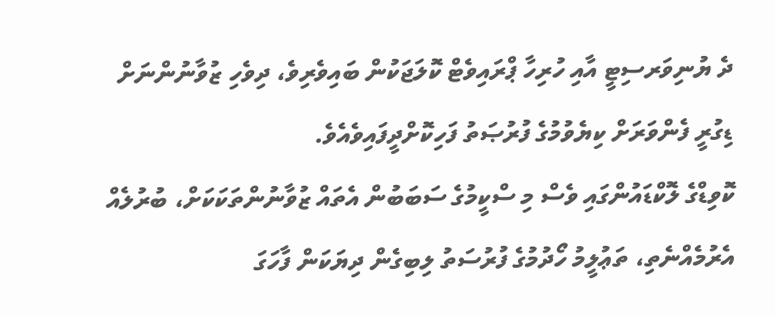ދެ ޔުނިވަރސިޓީ އާއި ހުރިހާ ޕްރައިވެޓް ކޮލަޖަކުން ބައިވެރިވެ، ދިވެހި ޒުވާނުންނަށް ޑިގުރީ ފެންވަރަށް ކިޔެވުމުގެ ފުރުޞަތު ފަހިކޮށްދީފައިވެއެވެ.
ކޮވިޑްގެ ލޮކްޑައުންގައި ވެސް މި ސްކީމުގެ ސަބަބުން އެތައް ޒުވާނުންތަކަކަށް، ބުރުލެއް އެރުމެއްނެތި، ތަޢުލީމު ހޯދުމުގެ ފުރުސަތު ލިބިގެން ދިޔަކަން ފާހަގަ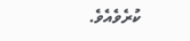ކުރެވެއެވެ.